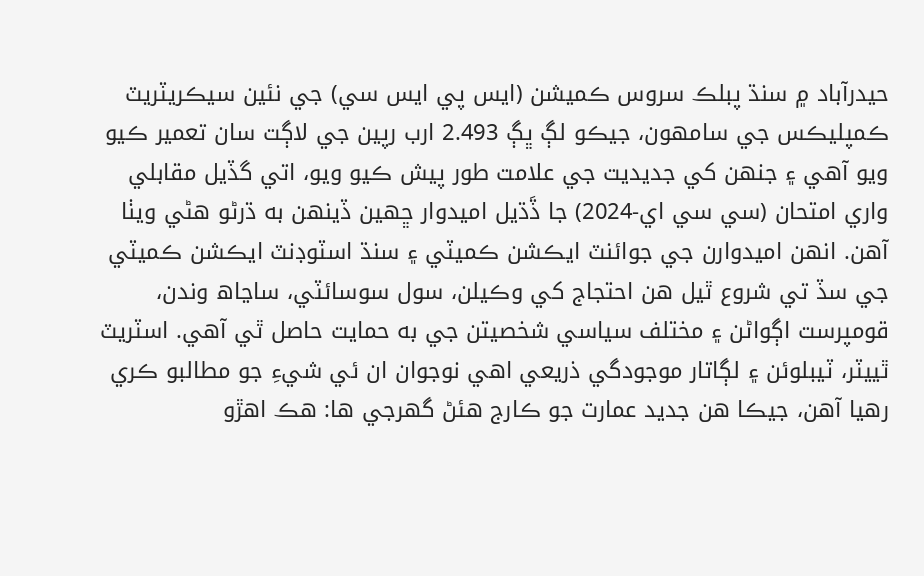حيدرآباد ۾ سنڌ پبلڪ سروس ڪميشن (ايس پي ايس سي) جي نئين سيڪريٽريٽ ڪمپليڪس جي سامهون، جيڪو لڳ ڀڳ 2.493 ارب رپين جي لاڳت سان تعمير ڪيو ويو آهي ۽ جنهن کي جديديت جي علامت طور پيش ڪيو ويو، اتي گڏيل مقابلي واري امتحان (سي سي اي-2024) جا ڏَڌيل اميدوار ڇهين ڏينهن به ڌرڻو هڻي ويٺا آهن. انھن اميدوارن جي جوائنٽ ايڪشن ڪميٽي ۽ سنڌ اسٽوڊنٽ ايڪشن ڪميٽي جي سڏ تي شروع ٿيل هن احتجاج کي وڪيلن، سول سوسائٽي، ساڃاھ وندن، قومپرست اڳواڻن ۽ مختلف سياسي شخصيتن جي به حمايت حاصل ٿي آهي. اسٽريٽ ٿييٽر، ٽيبلوئن ۽ لڳاتار موجودگي ذريعي اهي نوجوان ان ئي شيءِ جو مطالبو ڪري رهيا آهن، جيڪا هن جديد عمارت جو ڪارج ھئڻ گهرجي ها: هڪ اهڙو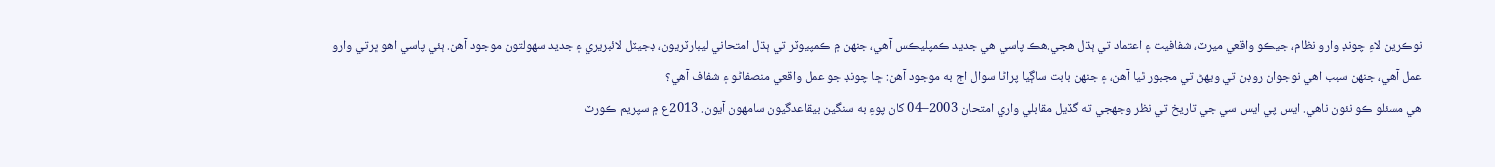نوڪرين لاءِ چونڊ وارو نظام، جيڪو واقعي ميرٽ، شفافيت ۽ اعتماد تي ٻڌل هجي.هڪ پاسي هي جديد ڪمپليڪس آهي، جنهن ۾ ڪمپيوٽر تي ٻڌل امتحاني ليبارٽريون، ڊجيٽل لائبريري ۽ جديد سهولتون موجود آهن. ٻئي پاسي اهو ڀرتي وارو عمل آهي، جنهن سبب اهي نوجوان روڊن تي ويهڻ تي مجبور ٿيا آهن، ۽ جنهن بابت ساڳيا پراڻا سوال اڄ به موجود آهن: ڇا چونڊ جو عمل واقعي منصفاڻو ۽ شفاف آهي؟
هي مسئلو ڪو نئون ناهي. ايس پي ايس سي جي تاريخ تي نظر وجهجي ته گڏيل مقابلي واري امتحان 2003–04 کان پوءِ به سنگين بيقاعدگيون سامهون آيون. 2013ع ۾ سپريم ڪورٽ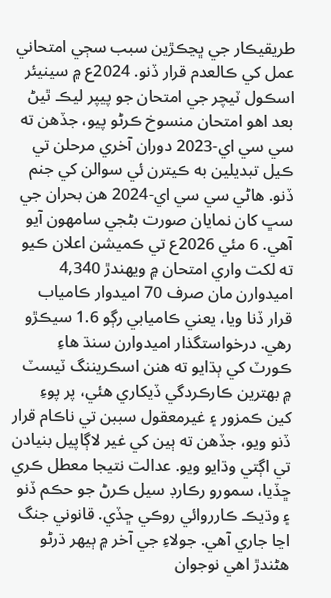طريقيڪار جي ڀڃڪڙين سبب سڄي امتحاني عمل کي ڪالعدم قرار ڏنو. 2024ع ۾ سينيئر اسڪول ٽيچر جي امتحان جو پيپر ليڪ ٿيڻ بعد اهو امتحان منسوخ ڪرڻو پيو، جڏهن ته سي سي اي-2023 دوران آخري مرحلن تي ڪيل تبديلين به ڪيترن ئي سوالن کي جنم ڏنو. هاڻي سي سي اي-2024 هن بحران جي سڀ کان نمايان صورت بڻجي سامهون آيو آهي. 6 مئي 2026ع تي ڪميشن اعلان ڪيو ته لکت واري امتحان ۾ ويهندڙ 4,340 اميدوارن مان صرف 70 اميدوار ڪامياب قرار ڏنا ويا، يعني ڪاميابي رڳو 1.6 سيڪڙو رهي. درخواستگذار اميدوارن سنڌ هاءِ ڪورٽ کي ٻڌايو ته هنن اسڪريننگ ٽيسٽ ۾ بهترين ڪارڪردگي ڏيکاري هئي، پر پوءِ کين ڪمزور ۽ غيرمعقول سببن تي ناڪام قرار ڏنو ويو، جڏهن ته ٻين کي غير لاڳاپيل بنيادن تي اڳتي وڌايو ويو. عدالت نتيجا معطل ڪري ڇڏيا، سمورو رڪارڊ سيل ڪرڻ جو حڪم ڏنو ۽ وڌيڪ ڪارروائي روڪي ڇڏي. قانوني جنگ اڃا جاري آهي. جولاءِ جي آخر ۾ ٻيهر ڌرڻو هڻندڙ اهي نوجوان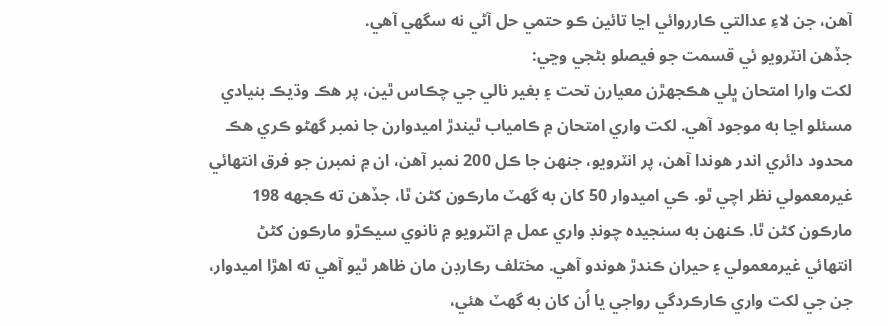آهن، جن لاءِ عدالتي ڪارروائي اڃا تائين ڪو حتمي حل آڻي نه سگهي آهي.
جڏهن انٽرويو ئي قسمت جو فيصلو بڻجي وڃي:
لکت وارا امتحان ڀلي هڪجهڙن معيارن تحت ۽ بغير نالي جي چڪاس ٿين، پر هڪ وڌيڪ بنيادي مسئلو اڃا به موجود آهي. لکت واري امتحان ۾ ڪامياب ٿيندڙ اميدوارن جا نمبر گهڻو ڪري هڪ محدود دائري اندر هوندا آهن، پر انٽرويو، جنهن جا ڪل 200 نمبر آهن، ان ۾ نمبرن جو فرق انتهائي غيرمعمولي نظر اچي ٿو. ڪي اميدوار 50 کان به گهٽ مارڪون کڻن ٿا، جڏهن ته ڪجهه 198 مارڪون کڻن ٿا. ڪنهن به سنجيده چونڊ واري عمل ۾ انٽرويو ۾ نانوي سيڪڙو مارڪون کڻڻ انتهائي غيرمعمولي ۽ حيران ڪندڙ هوندو آهي. مختلف رڪارڊن مان ظاهر ٿيو آهي ته اهڙا اميدوار، جن جي لکت واري ڪارڪردگي رواجي يا اُن کان به گهٽ هئي،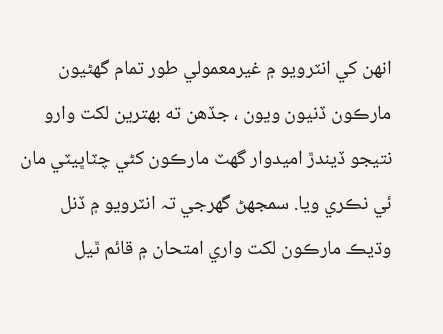انهن کي انٽرويو ۾ غيرمعمولي طور تمام گھڻيون مارڪون ڏنيون ويون ، جڏهن ته بهترين لکت وارو نتيجو ڏيندڙ اميدوار گهٽ مارڪون کڻي چٽاڀيٽي مان ئي نڪري ويا. سمجھڻ گھرجي تہ انٽرويو ۾ ڏنل وڌيڪ مارڪون لکت واري امتحان ۾ قائم ٿيل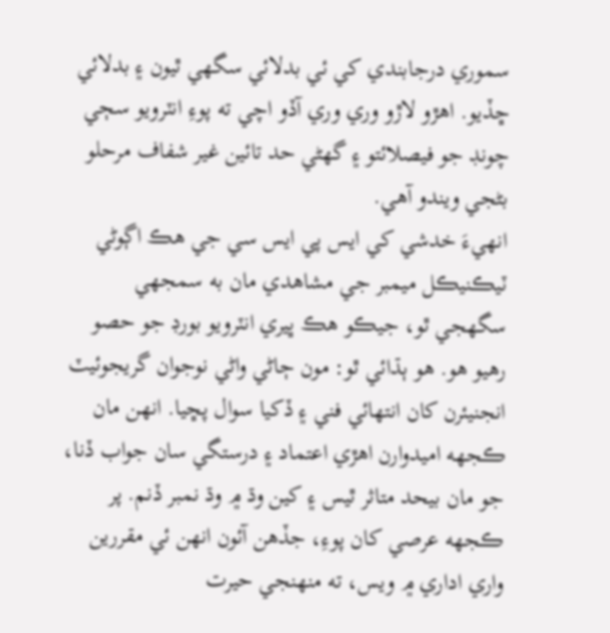سموري درجابندي کي ئي بدلائي سگھي ٿيون ۽ بدلائي ڇڏيو. اهڙو لاڙو وري وري آڏو اچي ته پوءِ انٽرويو سڄي چونڊ جو فيصلائتو ۽ گهڻي حد تائين غير شفاف مرحلو بڻجي ويندو آهي.
انهيءَ خدشي کي ايس پي ايس سي جي هڪ اڳوڻي ٽيڪنيڪل ميمبر جي مشاهدي مان به سمجهي سگهجي ٿو، جيڪو هڪ ڀيري انٽرويو بورڊ جو حصو رهيو هو. هو ٻڌائي ٿو: مون ڄاڻي واڻي نوجوان گريجوئيٽ انجنيئرن کان انتهائي فني ۽ ڏکيا سوال پڇيا. انهن مان ڪجهه اميدوارن اهڙي اعتماد ۽ درستگي سان جواب ڏنا، جو مان بيحد متاثر ٿيس ۽ کين وڌ ۾ وڌ نمبر ڏنم. پر ڪجهه عرصي کان پوءِ، جڏهن آئون انهن ئي مقررين واري اداري ۾ ويس، ته منهنجي حيرت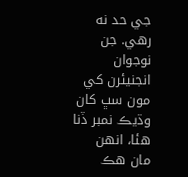جي حد نه رهي. جن نوجوان انجنيئرن کي مون سڀ کان وڌيڪ نمبر ڏنا هئا، انهن مان هڪ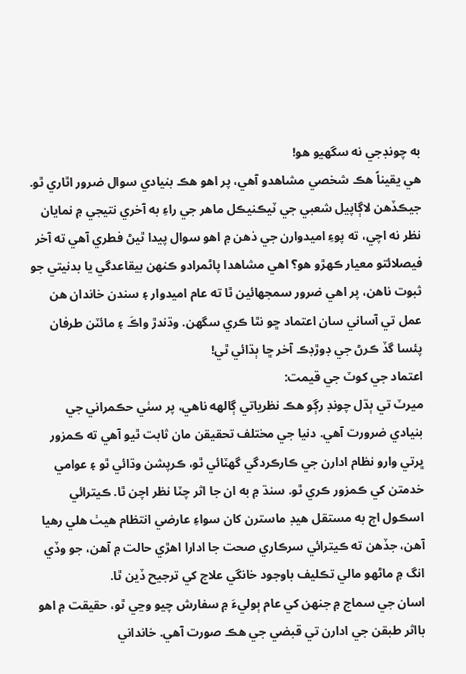به چونڊجي نه سگهيو هو!
هي يقيناً هڪ شخصي مشاهدو آهي، پر اهو هڪ بنيادي سوال ضرور اٿاري ٿو. جيڪڏهن لاڳاپيل شعبي جي ٽيڪنيڪل ماهر جي راءِ به آخري نتيجي ۾ نمايان نظر نه اچي، ته پوءِ اميدوارن جي ذهن ۾ اهو سوال پيدا ٿيڻ فطري آهي ته آخر فيصلائتو معيار ڪهڙو هو؟ اهي مشاهدا پاڻمرادو ڪنهن بيقاعدگي يا بدنيتي جو ثبوت ناهن، پر اهي ضرور سمجهائين ٿا ته عام اميدوار ۽ سندن خاندان هن عمل تي آساني سان اعتماد ڇو نٿا ڪري سگهن. وڌندڙ واڪَ ۽ مائٽن طرفان پئسا گڏ ڪرڻ جي ڊوڙڊڪ آخر ڇا ٻڌائي ٿي!
اعتماد جي کوٽ جي قيمت:
ميرٽ تي ٻڌل چونڊ رڳو هڪ نظرياتي ڳالهه ناهي، پر سٺي حڪمراني جي بنيادي ضرورت آهي. دنيا جي مختلف تحقيقن مان ثابت ٿيو آهي ته ڪمزور ڀرتي وارو نظام ادارن جي ڪارڪردگي گهٽائي ٿو، ڪرپشن وڌائي ٿو ۽ عوامي خدمتن کي ڪمزور ڪري ٿو. سنڌ ۾ به ان جا اثر چٽا نظر اچن ٿا. ڪيترائي اسڪول اڄ به مستقل هيڊ ماسترن کان سواءِ عارضي انتظام هيٺ هلي رهيا آهن، جڏهن ته ڪيترائي سرڪاري صحت جا ادارا اهڙي حالت ۾ آهن، جو وڏي انگ ۾ ماڻهو مالي تڪليف باوجود خانگي علاج کي ترجيح ڏين ٿا.
اسان جي سماج ۾ جنهن کي عام ٻوليءَ ۾ سفارش چيو وڃي ٿو، حقيقت ۾ اهو بااثر طبقن جي ادارن تي قبضي جي هڪ صورت آهي. خانداني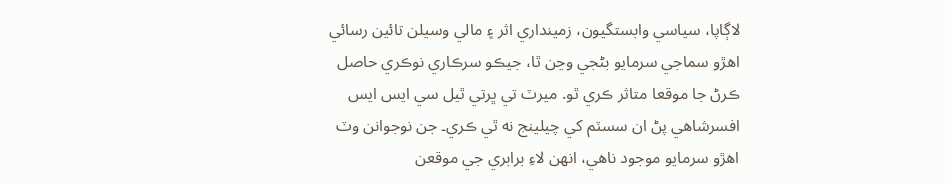لاڳاپا، سياسي وابستگيون، زمينداري اثر ۽ مالي وسيلن تائين رسائي اهڙو سماجي سرمايو بڻجي وڃن ٿا، جيڪو سرڪاري نوڪري حاصل ڪرڻ جا موقعا متاثر ڪري ٿو. ميرٽ تي ڀرتي ٿيل سي ايس ايس افسرشاھي پڻ ان سسٽم کي چيلينج نه ٿي ڪري۔ جن نوجوانن وٽ اهڙو سرمايو موجود ناهي، انهن لاءِ برابري جي موقعن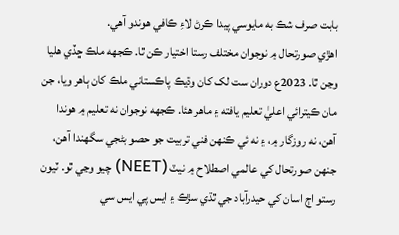بابت صرف شڪ به مايوسي پيدا ڪرڻ لاءِ ڪافي هوندو آهي.
اهڙي صورتحال ۾ نوجوان مختلف رستا اختيار ڪن ٿا. ڪجهه ملڪ ڇڏي هليا وڃن ٿا. 2023ع دوران ست لک کان وڌيڪ پاڪستاني ملڪ کان ٻاهر ويا، جن مان ڪيترائي اعليٰ تعليم يافته ۽ ماهر هئا. ڪجهه نوجوان نه تعليم ۾ هوندا آهن، نه روزگار ۾، ۽ نه ئي ڪنهن فني تربيت جو حصو بڻجي سگهندا آهن، جنهن صورتحال کي عالمي اصطلاح ۾ نيٽ (NEET) چيو وڃي ٿو. ٽيون رستو اڄ اسان کي حيدرآباد جي ٿڌي سڙڪ ۽ ايس پي ايس سي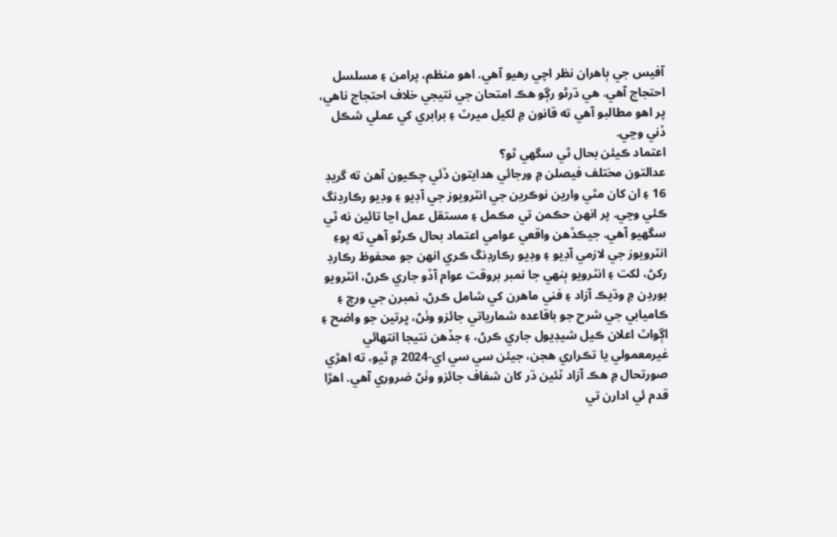آفيس جي ٻاهران نظر اچي رهيو آهي. اهو منظم، پرامن ۽ مسلسل احتجاج آهي. هي ڌرڻو رڳو هڪ امتحان جي نتيجي خلاف احتجاج ناهي، پر اهو مطالبو آهي ته قانون ۾ لکيل ميرٽ ۽ برابري کي عملي شڪل ڏني وڃي.
اعتماد ڪيئن بحال ٿي سگهي ٿو؟
عدالتون مختلف فيصلن ۾ ورجائي هدايتون ڏئي چڪيون آهن ته گريڊ 16 ۽ ان کان مٿي وارين نوڪرين جي انٽرويوز جي آڊيو ۽ وڊيو رڪارڊنگ ڪئي وڃي. پر انهن حڪمن تي مڪمل ۽ مستقل عمل اڃا تائين نه ٿي سگهيو آهي. جيڪڏهن واقعي عوامي اعتماد بحال ڪرڻو آهي ته پوءِ انٽرويوز جي لازمي آڊيو ۽ وڊيو رڪارڊنگ ڪري انهن جو محفوظ رڪارڊ رکڻ، لکت ۽ انٽرويو ٻنهي جا نمبر بروقت عوام آڏو جاري ڪرڻ، انٽرويو بورڊن ۾ وڌيڪ آزاد ۽ فني ماهرن کي شامل ڪرڻ، نمبرن جي ورڇ ۽ ڪاميابي جي شرح جو باقاعده شمارياتي جائزو وٺڻ، ڀرتين جو واضح ۽ اڳواٽ اعلان ڪيل شيڊيول جاري ڪرڻ، ۽ جڏهن نتيجا انتهائي غيرمعمولي يا تڪراري هجن، جيئن سي سي اي-2024 ۾ ٿيو، ته اهڙي صورتحال ۾ هڪ آزاد ٽئين ڌر کان شفاف جائزو وٺڻ ضروري آهي. اهڙا قدم ئي ادارن تي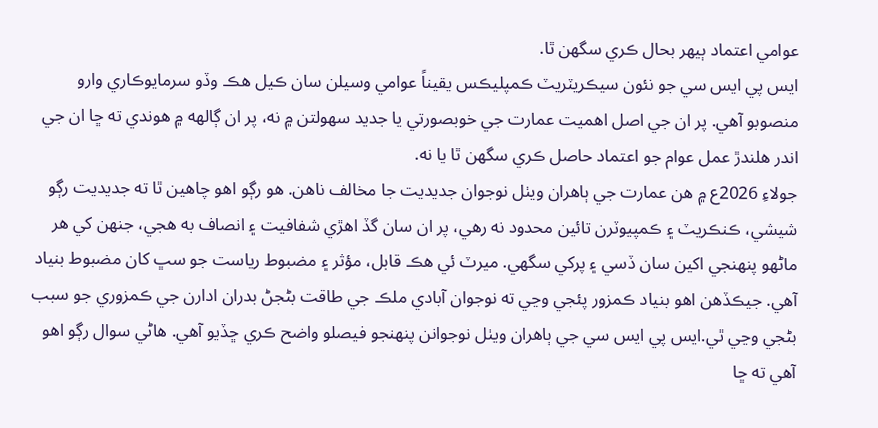عوامي اعتماد ٻيهر بحال ڪري سگهن ٿا.
ايس پي ايس سي جو نئون سيڪريٽريٽ ڪمپليڪس يقيناً عوامي وسيلن سان ڪيل هڪ وڏو سرمايوڪاري وارو منصوبو آهي. پر ان جي اصل اهميت عمارت جي خوبصورتي يا جديد سهولتن ۾ نه، پر ان ڳالهه ۾ هوندي ته ڇا ان جي اندر هلندڙ عمل عوام جو اعتماد حاصل ڪري سگهن ٿا يا نه.
جولاءِ 2026ع ۾ هن عمارت جي ٻاهران ويٺل نوجوان جديديت جا مخالف ناهن. هو رڳو اهو چاهين ٿا ته جديديت رڳو شيشي، ڪنڪريٽ ۽ ڪمپيوٽرن تائين محدود نه رهي، پر ان سان گڏ اهڙي شفافيت ۽ انصاف به هجي، جنهن کي هر ماڻهو پنهنجي اکين سان ڏسي ۽ پرکي سگهي. ميرٽ ئي هڪ قابل، مؤثر ۽ مضبوط رياست جو سڀ کان مضبوط بنياد آهي. جيڪڏهن اهو بنياد ڪمزور پئجي وڃي ته نوجوان آبادي ملڪ جي طاقت بڻجڻ بدران ادارن جي ڪمزوري جو سبب بڻجي وڃي ٿي.ايس پي ايس سي جي ٻاهران ويٺل نوجوانن پنهنجو فيصلو واضح ڪري ڇڏيو آهي. هاڻي سوال رڳو اهو آهي ته ڇا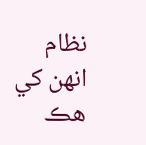نظام انهن کي هڪ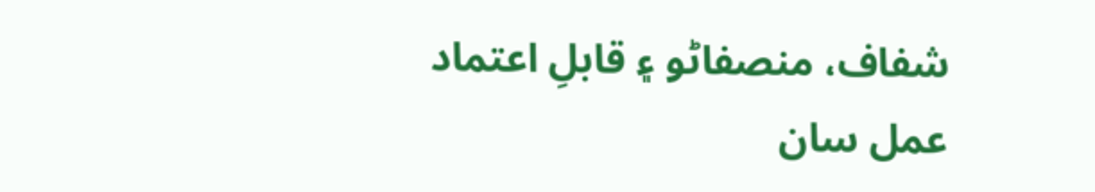شفاف، منصفاڻو ۽ قابلِ اعتماد عمل سان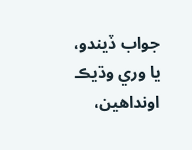جواب ڏيندو، يا وري وڌيڪ اونداهين،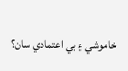خاموشي ۽ بي اعتمادي سان؟